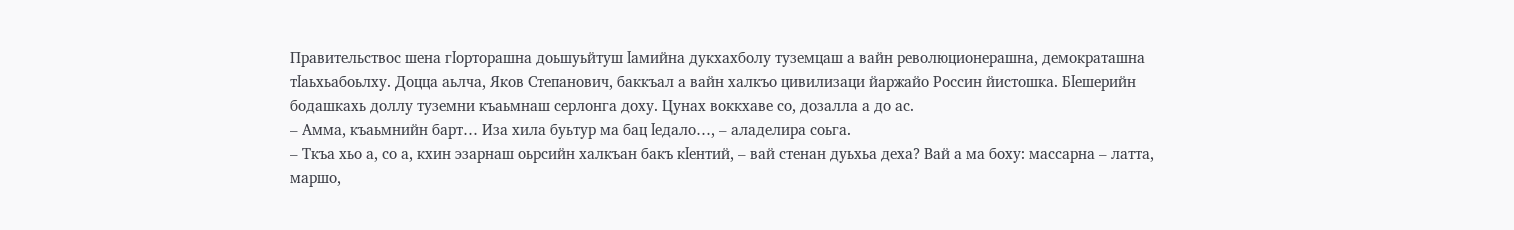Правительствос шена гӏорторашна доьшуьйтуш ӏамийна дукхахболу туземцаш а вайн революционерашна, демократашна тӏаьхьабоьлху. Доцца аьлча, Яков Степанович, баккъал а вайн халкъо цивилизаци йаржайо Россин йистошка. Бӏешерийн бодашкахь доллу туземни къаьмнаш серлонга доху. Цунах воккхаве со, дозалла а до ас.
– Амма, къаьмнийн барт… Иза хила буьтур ма бац ӏедало…, – аладелира соьга.
– Ткъа хьо а, со а, кхин эзарнаш оьрсийн халкъан бакъ кӏентий, – вай стенан дуьхьа деха? Вай а ма боху: массарна – латта, маршо,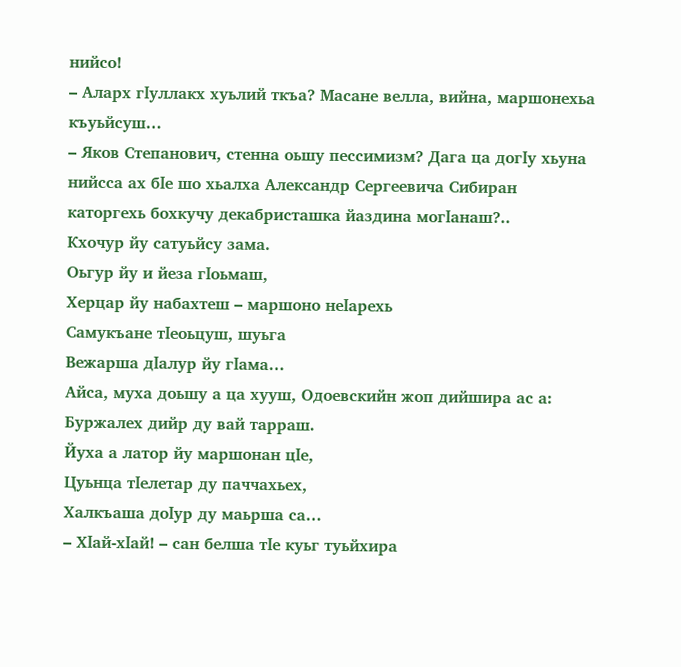нийсо!
– Аларх гӏуллакх хуьлий ткъа? Масане велла, вийна, маршонехьа къуьйсуш…
– Яков Степанович, стенна оьшу пессимизм? Дага ца догӏу хьуна нийсса ах бӏе шо хьалха Александр Сергеевича Сибиран каторгехь бохкучу декабристашка йаздина могӏанаш?..
Кхочур йу сатуьйсу зама.
Оьгур йу и йеза гӏоьмаш,
Херцар йу набахтеш – маршоно неӏарехь
Самукъане тӏеоьцуш, шуьга
Вежарша дӏалур йу гӏама…
Айса, муха доьшу а ца хууш, Одоевскийн жоп дийшира ас а:
Буржалех дийр ду вай тарраш.
Йуха а латор йу маршонан цӏе,
Цуьнца тӏелетар ду паччахьех,
Халкъаша доӏур ду маьрша са…
– Хӏай-хӏай! – сан белша тӏе куьг туьйхира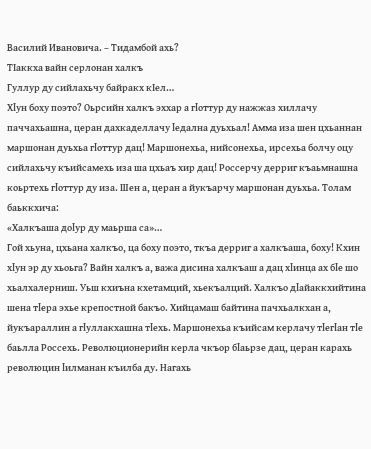Василий Ивановича. – Тидамбой ахь?
ТІаккха вайн серлонан халкъ
Гуллур ду сийлахьчу байракх кІел…
Хӏун боху поэто? Оьрсийн халкъ эххар а гӏоттур ду нажжаз хиллачу паччахьашна, церан дахкаделлачу ӏедална дуьхьал! Амма иза шен цхьаннан маршонан дуьхьа гӏоттур дац! Маршонехьа, нийсонехьа, ирсехьа болчу оцу сийлахьчу къийсамехь иза ша цхьаъ хир дац! Россерчу дерриг къаьмнашна коьртехь гӏоттур ду иза. Шен а, церан а йукъарчу маршонан дуьхьа. Толам баьккхича:
«Халкъаша доӏур ду маьрша са»…
Гой хьуна, цхьана халкъо, ца боху поэто, ткъа дерриг а халкъаша, боху! Кхин хӏун эр ду хьоьга? Вайн халкъ а, важа дисина халкъаш а дац хӏинца ах бӏе шо хьалхалерниш. Уьш кхиъна кхетамций, хьекъалций. Халкъо дӏайаккхийтина шена тӏера эхье крепостной бакъо. Хийцамаш байтина пачхьалкхан а, йукъараллин а гӏуллакхашна тӏехь. Маршонехьа къийсам керлачу тӏегӏан тӏе баьлла Россехь. Революционерийн керла чкъор бӏаьрзе дац, церан карахь революцин ӏилманан къилба ду. Нагахь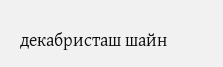декабристаш шайн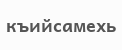къийсамехь